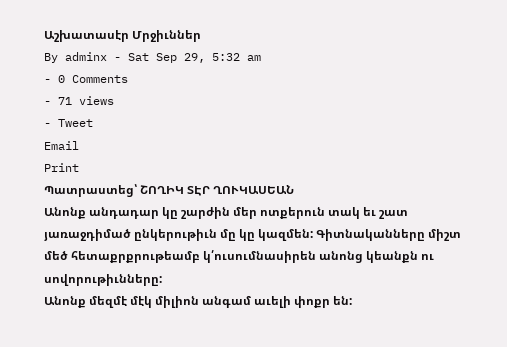Աշխատասէր Մրջիւններ
By adminx - Sat Sep 29, 5:32 am
- 0 Comments
- 71 views
- Tweet
Email
Print
Պատրաստեց՝ ՇՈՂԻԿ ՏԷՐ ՂՈՒԿԱՍԵԱՆ
Անոնք անդադար կը շարժին մեր ոտքերուն տակ եւ շատ յառաջդիմած ընկերութիւն մը կը կազմեն: Գիտնականները միշտ մեծ հետաքրքրութեամբ կ՛ուսումնասիրեն անոնց կեանքն ու սովորութիւնները:
Անոնք մեզմէ մէկ միլիոն անգամ աւելի փոքր են: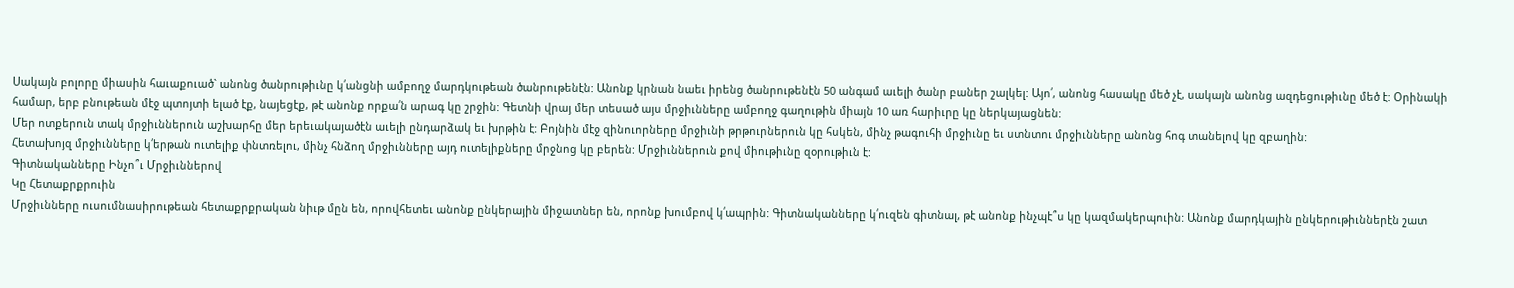Սակայն բոլորը միասին հաւաքուած` անոնց ծանրութիւնը կ՛անցնի ամբողջ մարդկութեան ծանրութենէն: Անոնք կրնան նաեւ իրենց ծանրութենէն 50 անգամ աւելի ծանր բաներ շալկել: Այո՛, անոնց հասակը մեծ չէ, սակայն անոնց ազդեցութիւնը մեծ է: Օրինակի համար, երբ բնութեան մէջ պտոյտի ելած էք, նայեցէք, թէ անոնք որքա՛ն արագ կը շրջին: Գետնի վրայ մեր տեսած այս մրջիւնները ամբողջ գաղութին միայն 10 առ հարիւրը կը ներկայացնեն:
Մեր ոտքերուն տակ մրջիւններուն աշխարհը մեր երեւակայածէն աւելի ընդարձակ եւ խրթին է: Բոյնին մէջ զինուորները մրջիւնի թրթուրներուն կը հսկեն, մինչ թագուհի մրջիւնը եւ ստնտու մրջիւնները անոնց հոգ տանելով կը զբաղին:
Հետախոյզ մրջիւնները կ՛երթան ուտելիք փնտռելու, մինչ հնձող մրջիւնները այդ ուտելիքները մրջնոց կը բերեն: Մրջիւններուն քով միութիւնը զօրութիւն է:
Գիտնականները Ինչո՞ւ Մրջիւններով
Կը Հետաքրքրուին
Մրջիւնները ուսումնասիրութեան հետաքրքրական նիւթ մըն են, որովհետեւ անոնք ընկերային միջատներ են, որոնք խումբով կ՛ապրին: Գիտնականները կ՛ուզեն գիտնալ, թէ անոնք ինչպէ՞ս կը կազմակերպուին: Անոնք մարդկային ընկերութիւններէն շատ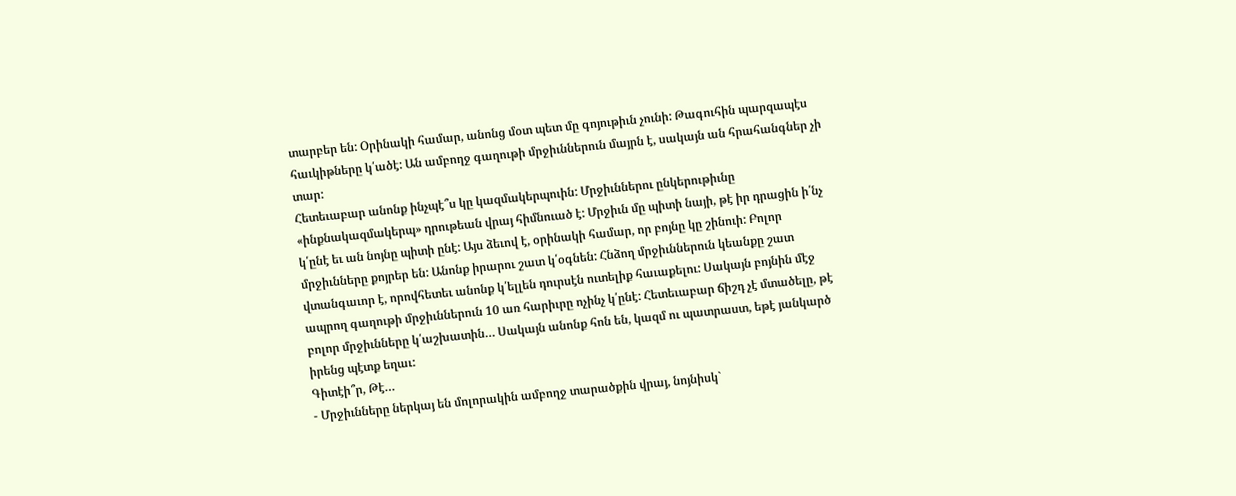տարբեր են: Օրինակի համար, անոնց մօտ պետ մը գոյութիւն չունի: Թագուհին պարզապէս հաւկիթները կ՛ածէ: Ան ամբողջ գաղութի մրջիւններուն մայրն է, սակայն ան հրահանգներ չի տար:
Հետեւաբար անոնք ինչպէ՞ս կը կազմակերպուին: Մրջիւններու ընկերութիւնը «ինքնակազմակերպ» դրութեան վրայ հիմնուած է: Մրջիւն մը պիտի նայի, թէ իր դրացին ի՛նչ կ՛ընէ եւ ան նոյնը պիտի ընէ: Այս ձեւով է, օրինակի համար, որ բոյնը կը շինուի: Բոլոր մրջիւնները քոյրեր են: Անոնք իրարու շատ կ՛օգնեն: Հնձող մրջիւններուն կեանքը շատ վտանգաւոր է, որովհետեւ անոնք կ՛ելլեն դուրսէն ուտելիք հաւաքելու: Սակայն բոյնին մէջ ապրող գաղութի մրջիւններուն 10 առ հարիւրը ոչինչ կ՛ընէ: Հետեւաբար ճիշդ չէ մտածելը, թէ բոլոր մրջիւնները կ՛աշխատին… Սակայն անոնք հոն են, կազմ ու պատրաստ, եթէ յանկարծ իրենց պէտք եղաւ:
Գիտէի՞ր, Թէ…
- Մրջիւնները ներկայ են մոլորակին ամբողջ տարածքին վրայ, նոյնիսկ`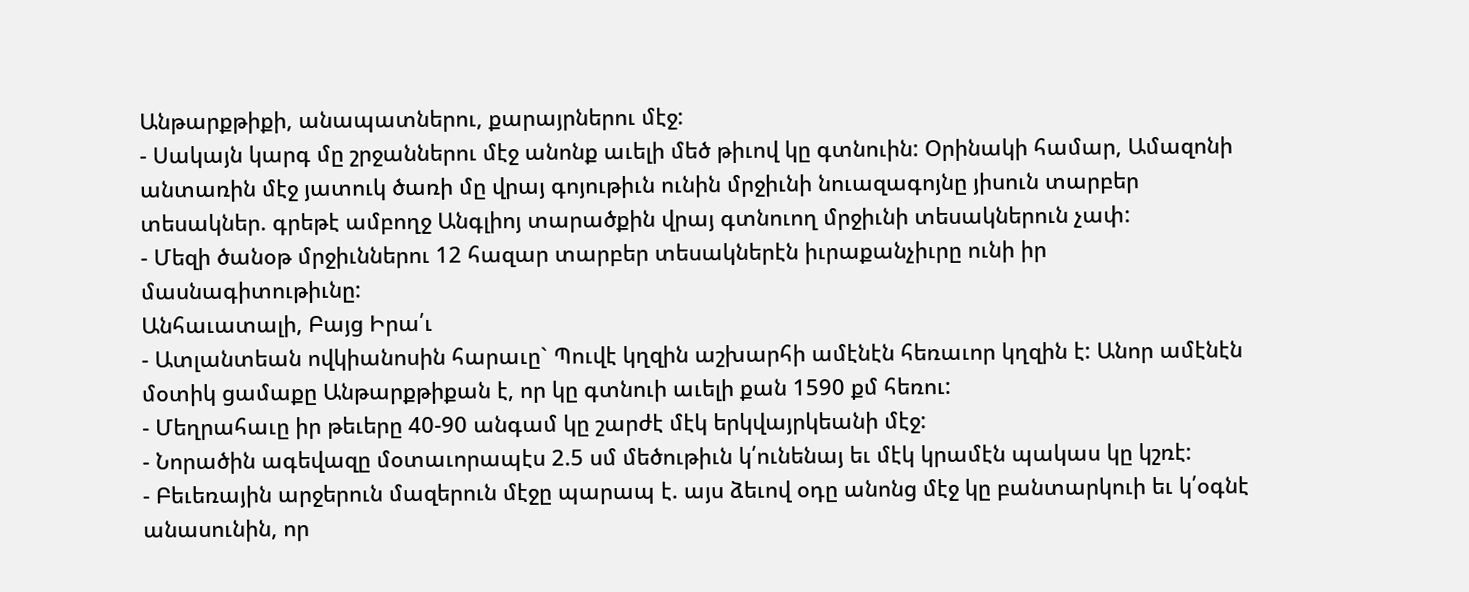Անթարքթիքի, անապատներու, քարայրներու մէջ:
- Սակայն կարգ մը շրջաններու մէջ անոնք աւելի մեծ թիւով կը գտնուին: Օրինակի համար, Ամազոնի անտառին մէջ յատուկ ծառի մը վրայ գոյութիւն ունին մրջիւնի նուազագոյնը յիսուն տարբեր տեսակներ. գրեթէ ամբողջ Անգլիոյ տարածքին վրայ գտնուող մրջիւնի տեսակներուն չափ:
- Մեզի ծանօթ մրջիւններու 12 հազար տարբեր տեսակներէն իւրաքանչիւրը ունի իր մասնագիտութիւնը:
Անհաւատալի, Բայց Իրա՛ւ
- Ատլանտեան ովկիանոսին հարաւը` Պուվէ կղզին աշխարհի ամէնէն հեռաւոր կղզին է: Անոր ամէնէն մօտիկ ցամաքը Անթարքթիքան է, որ կը գտնուի աւելի քան 1590 քմ հեռու:
- Մեղրահաւը իր թեւերը 40-90 անգամ կը շարժէ մէկ երկվայրկեանի մէջ:
- Նորածին ագեվազը մօտաւորապէս 2.5 սմ մեծութիւն կ՛ունենայ եւ մէկ կրամէն պակաս կը կշռէ:
- Բեւեռային արջերուն մազերուն մէջը պարապ է. այս ձեւով օդը անոնց մէջ կը բանտարկուի եւ կ՛օգնէ անասունին, որ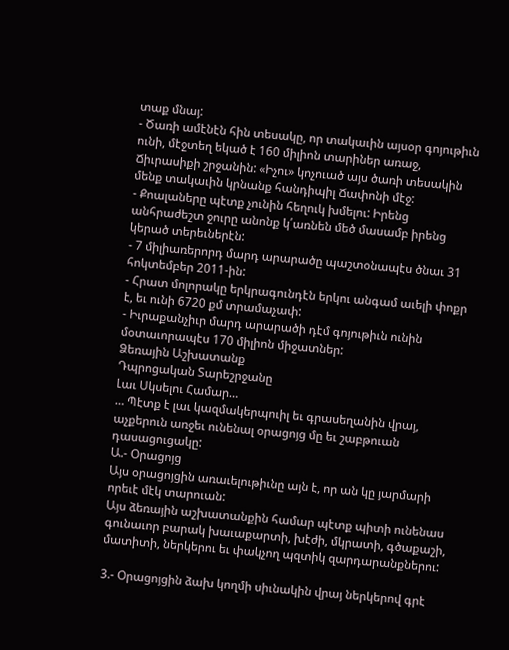տաք մնայ:
- Ծառի ամէնէն հին տեսակը, որ տակաւին այսօր գոյութիւն ունի, մէջտեղ եկած է 160 միլիոն տարիներ առաջ, Ճիւրասիքի շրջանին: «Իչու» կոչուած այս ծառի տեսակին մենք տակաւին կրնանք հանդիպիլ Ճափոնի մէջ:
- Քոալաները պէտք չունին հեղուկ խմելու: Իրենց անհրաժեշտ ջուրը անոնք կ՛առնեն մեծ մասամբ իրենց կերած տերեւներէն:
- 7 միլիառերորդ մարդ արարածը պաշտօնապէս ծնաւ 31 հոկտեմբեր 2011-ին:
- Հրատ մոլորակը երկրագունդէն երկու անգամ աւելի փոքր է, եւ ունի 6720 քմ տրամաչափ:
- Իւրաքանչիւր մարդ արարածի դէմ գոյութիւն ունին մօտաւորապէս 170 միլիոն միջատներ:
Ձեռային Աշխատանք
Դպրոցական Տարեշրջանը
Լաւ Սկսելու Համար…
… Պէտք է լաւ կազմակերպուիլ եւ գրասեղանին վրայ, աչքերուն առջեւ ունենալ օրացոյց մը եւ շաբթուան դասացուցակը:
Ա.- Օրացոյց
Այս օրացոյցին առաւելութիւնը այն է, որ ան կը յարմարի որեւէ մէկ տարուան:
Այս ձեռային աշխատանքին համար պէտք պիտի ունենաս գունաւոր բարակ խաւաքարտի, խէժի, մկրատի, գծաքաշի, մատիտի, ներկերու եւ փակչող պզտիկ զարդարանքներու:

3.- Օրացոյցին ձախ կողմի սիւնակին վրայ ներկերով գրէ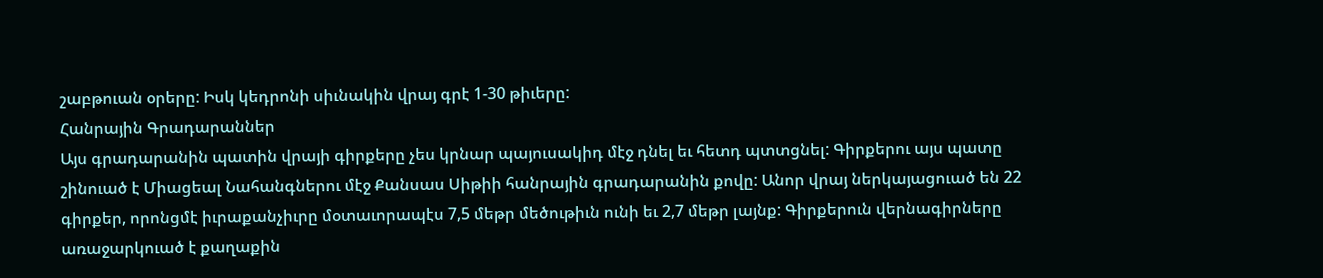շաբթուան օրերը: Իսկ կեդրոնի սիւնակին վրայ գրէ 1-30 թիւերը:
Հանրային Գրադարաններ
Այս գրադարանին պատին վրայի գիրքերը չես կրնար պայուսակիդ մէջ դնել եւ հետդ պտտցնել: Գիրքերու այս պատը շինուած է Միացեալ Նահանգներու մէջ Քանսաս Սիթիի հանրային գրադարանին քովը: Անոր վրայ ներկայացուած են 22 գիրքեր, որոնցմէ իւրաքանչիւրը մօտաւորապէս 7,5 մեթր մեծութիւն ունի եւ 2,7 մեթր լայնք: Գիրքերուն վերնագիրները առաջարկուած է քաղաքին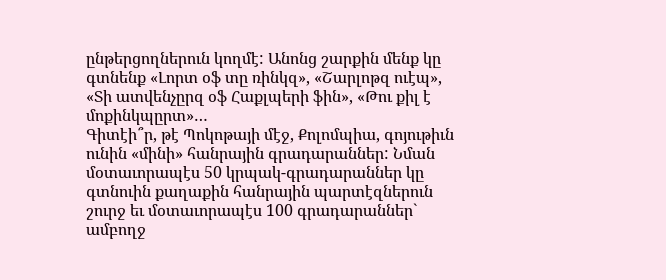ընթերցողներուն կողմէ: Անոնց շարքին մենք կը գտնենք «Լորտ օֆ տը ռինկզ», «Շարլոթզ ուէպ», «Տի ատվենչըրզ օֆ Հաքլպերի ֆին», «Թու քիլ է մոքինկպըրտ»…
Գիտէի՞ր, թէ Պոկոթայի մէջ, Քոլոմպիա, գոյութիւն ունին «մինի» հանրային գրադարաններ: Նման մօտաւորապէս 50 կրպակ-գրադարաններ կը գտնուին քաղաքին հանրային պարտէզներուն շուրջ եւ մօտաւորապէս 100 գրադարաններ` ամբողջ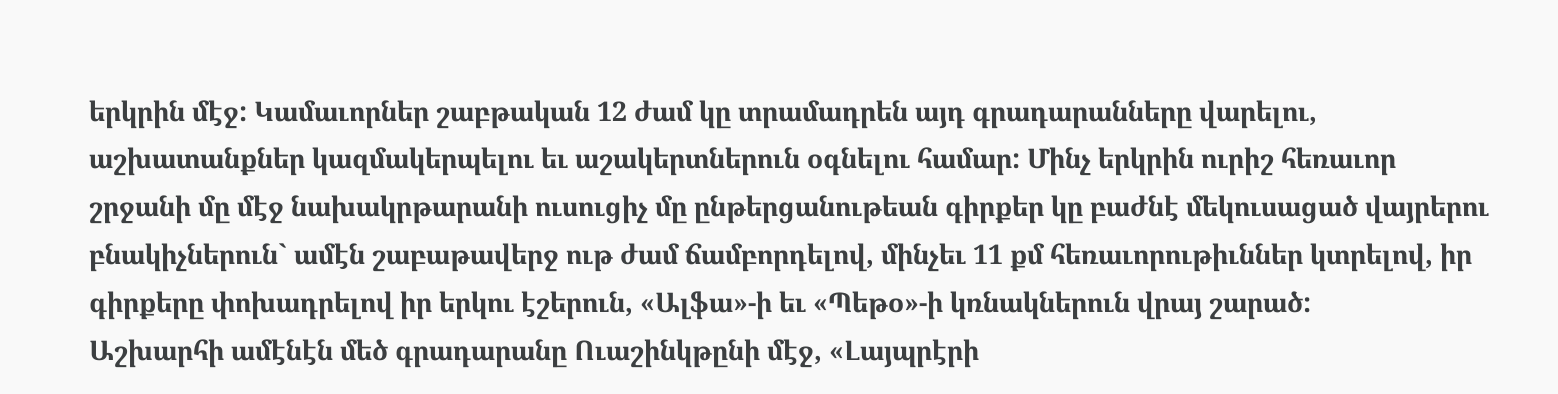երկրին մէջ: Կամաւորներ շաբթական 12 ժամ կը տրամադրեն այդ գրադարանները վարելու, աշխատանքներ կազմակերպելու եւ աշակերտներուն օգնելու համար: Մինչ երկրին ուրիշ հեռաւոր շրջանի մը մէջ նախակրթարանի ուսուցիչ մը ընթերցանութեան գիրքեր կը բաժնէ մեկուսացած վայրերու բնակիչներուն` ամէն շաբաթավերջ ութ ժամ ճամբորդելով, մինչեւ 11 քմ հեռաւորութիւններ կտրելով, իր գիրքերը փոխադրելով իր երկու էշերուն, «Ալֆա»-ի եւ «Պեթօ»-ի կռնակներուն վրայ շարած:
Աշխարհի ամէնէն մեծ գրադարանը Ուաշինկթընի մէջ, «Լայպրէրի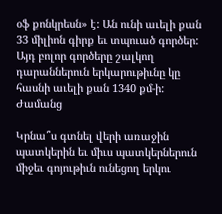օֆ քոնկրեսն» է: Ան ունի աւելի քան 33 միլիոն գիրք եւ տպուած գործեր: Այդ բոլոր գործերը շալկող դարաններուն երկարութիւնը կը հասնի աւելի քան 1340 քմ-ի:
Ժամանց

Կրնա՞ս գտնել վերի առաջին պատկերին եւ միւս պատկերներուն միջեւ գոյութիւն ունեցող երկու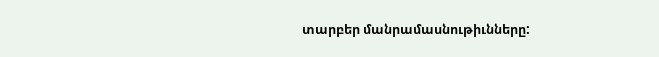տարբեր մանրամասնութիւնները: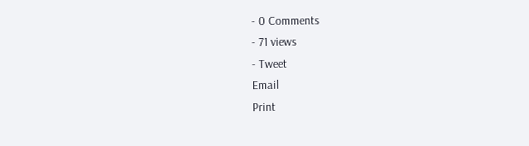- 0 Comments
- 71 views
- Tweet
Email
Print